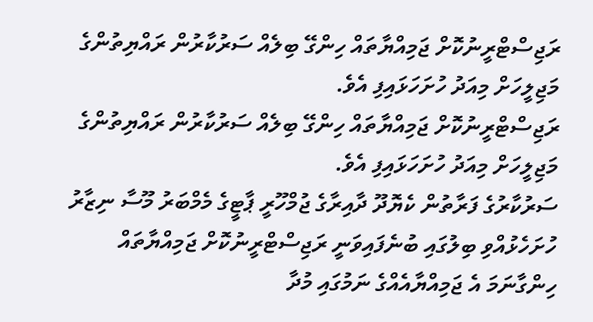ރަޖިސްޓްރީނުކޮށް ޖަމިއްޔާތައް ހިންގޭ ބިލެއް ސަރުކާރުން ރައްޔިތުންގެ މަޖިލީހަށް މިއަދު ހުށަހަޅައިފި އެވެ.
ރަޖިސްޓްރީނުކޮށް ޖަމިއްޔާތައް ހިންގޭ ބިލެއް ސަރުކާރުން ރައްޔިތުންގެ މަޖިލީހަށް މިއަދު ހުށަހަޅައިފި އެވެ.
ސަރުކާރުގެ ފަރާތުން ކެޔޮދޫ ދާއިރާގެ ޖުމްހޫރީ ޕާޓީގެ މެމްބަރު މޫސާ ނިޒާރު ހުށަހެޅުއްވި ބިލުގައި ބުނެފައިވަނީ ރަޖިސްޓްރީނުކޮށް ޖަމިއްޔާތައް ހިންގާނަމަ އެ ޖަމިއްޔާއެއްގެ ނަމުގައި މުދާ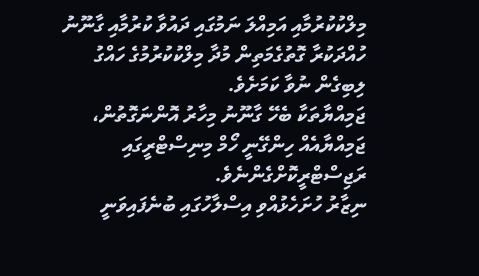މިލްކުކުރުމާއި އަމިއްލަ ނަމުގައި ދައުވާ ކުރުމާއި ގާނޫނު ހުއްދަކުރާ ގޮތުގެމަތިން މުދާ މިލްކުކުރުމުގެ ހައްގު ލިބިގެން ނުވާ ކަމަށެވެ.
ޖަމިއްޔާތަކާ ބެހޭ ގާނޫނު މިހާރު އޮންނަގޮތުން، ޖަމިއްޔާއެއް ހިންގޭނީ ހޯމް މިނިސްޓްރީގައި ރަޖިސްޓްރީކޮށްގެންނެވެ.
ނިޒާރު ހުށަހެޅުއްވި އިސްލާހުގައި ބުނެފައިވަނީ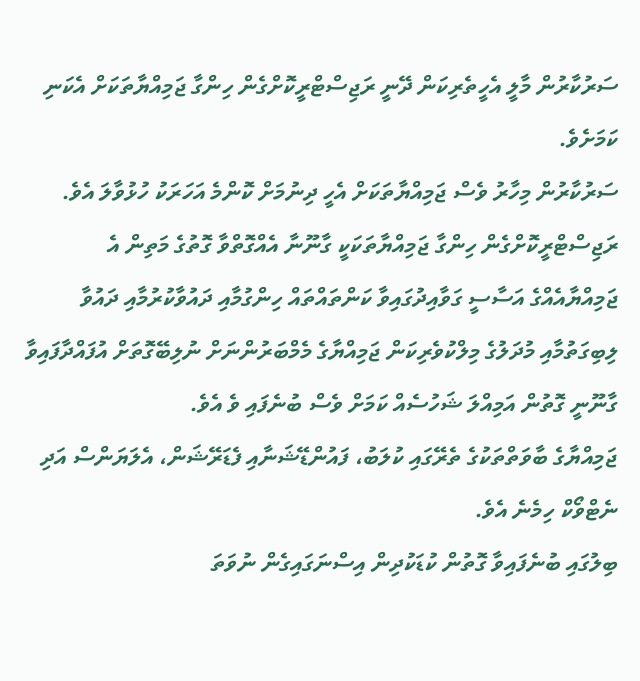ސަރުކާރުން މާލީ އެހީތެރިކަން ދޭނީ ރަޖިސްޓްރީކޮށްގެން ހިންގާ ޖަމިއްޔާތަކަށް އެކަނި ކަމަށެވެ.
ސަރުކާރުން މިހާރު ވެސް ޖަމިއްޔާތަކަށް އެހީ ދިނުމަށް ކޮންމެ އަހަރަކު ހުޅުވާލަ އެވެ.
ރަޖިސްޓްރީކޮށްގެން ހިންގާ ޖަމިއްޔާތަކަކީ ގާނޫނާ އެއްގޮތްވާ ގޮތުގެ މަތިން އެ ޖަމިއްޔާއެއްގެ އަސާސީ ގަވާއިދުގައިވާ ކަންތައްތައް ހިންގުމާއި ދައުވާކުރުމާއި ދައުވާ ލިބިގަތުމާއި މުދަލުގެ މިލްކުވެރިކަން ޖަމިއްޔާގެ މެމްބަރުންނަށް ނުލިބޭގޮތަށް އުފައްދާފައިވާ ގާނޫނީ ގޮތުން އަމިއްލަ ޝަހުސެއް ކަމަށް ވެސް ބުނެފައި ވެ އެވެ.
ޖަމިއްޔާގެ ބާވަތްތަކުގެ ތެރޭގައި ކުލަބު، ފައުންޑޭޝަނާއި ފެޑަރޭޝަން، އެލަޔަންސް އަދި ނެޓްވޯކް ހިމެނެ އެވެ.
ބިލުގައި ބުނެފައިވާ ގޮތުން ކުޑަކުދިން އިސްނަގައިގެން ނުވަތަ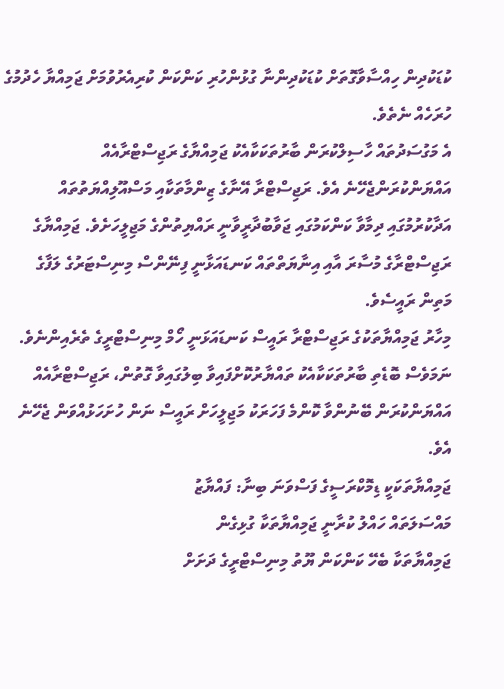ކުޑަކުދިން ހިއްސާވާގޮތަށް ކުޑަކުދިންނާ ގުޅުންހުރި ކަންކަން ކުރިއެރުވުމަށް ޖަމިއްޔާ ހެދުމުގެ ހުރަހެއް ނެތެވެ.
އެ މަގުސަދުތައް ހާސިލްކުރަން ބާރުތަކަކާއެކު ޖަމިއްޔާގެ ރަޖިސްޓްރާއެއް އައްޔަންކުރަންޖެހޭނެ އެވެ. ރަޖިސްޓްރާ އޭނާގެ ޒިންމާތަކާއި މަސްއޫލިއްޔަތުތައް އަދާކުރުމުގައި ދިމާވާ ކަންކަމުގައި ޖަވާބުދާރީވާނީ ރައްޔިތުންގެ މަޖިލީހަށެވެ. ޖަމިއްޔާގެ ރަޖިސްޓްރާގެ މުސާރަ އާއި އިނާޔަތްތައް ކަނޑައަޅާނީ ފިނޭންސް މިނިސްޓަރުގެ ލަފާގެ މަތިން ރައީސެވެ.
މިހާރު ޖަމިއްޔާތަކުގެ ރަޖިސްޓްރާ ރައީސް ކަނޑައަޅަނީ ހޯމް މިނިސްޓްރީގެ ތެރެއިންނެވެ. ނަމަވެސް ބޮޑެތި ބާރުތަކަކާއެކު ތައްޔާރުކޮށްފައިވާ ބިލުގައިވާ ގޮތުން، ރަޖިސްޓްރާއެއް އައްޔަންކުރަން ބޭނުންވާ ކޮންމެ ފަހަރަކު މަޖިލީހަށް ރައީސް ނަން ހުށަހަޅުއްވަން ޖެހޭނެ އެވެ.
ޖަމިއްޔާތަކަކީ ޑިމޮކްރަސީގެ ފަސްވަނަ ބިނާ: ފައްޔާޒު
މައްސަލަތައް ހައްލު ކުރާނީ ޖަމިއްޔާތަކާ ގުޅިގެން
ޖަމިއްޔާތަކާ ބެހޭ ކަންކަން ޔޫތު މިނިސްޓްރީގެ ދަށަށް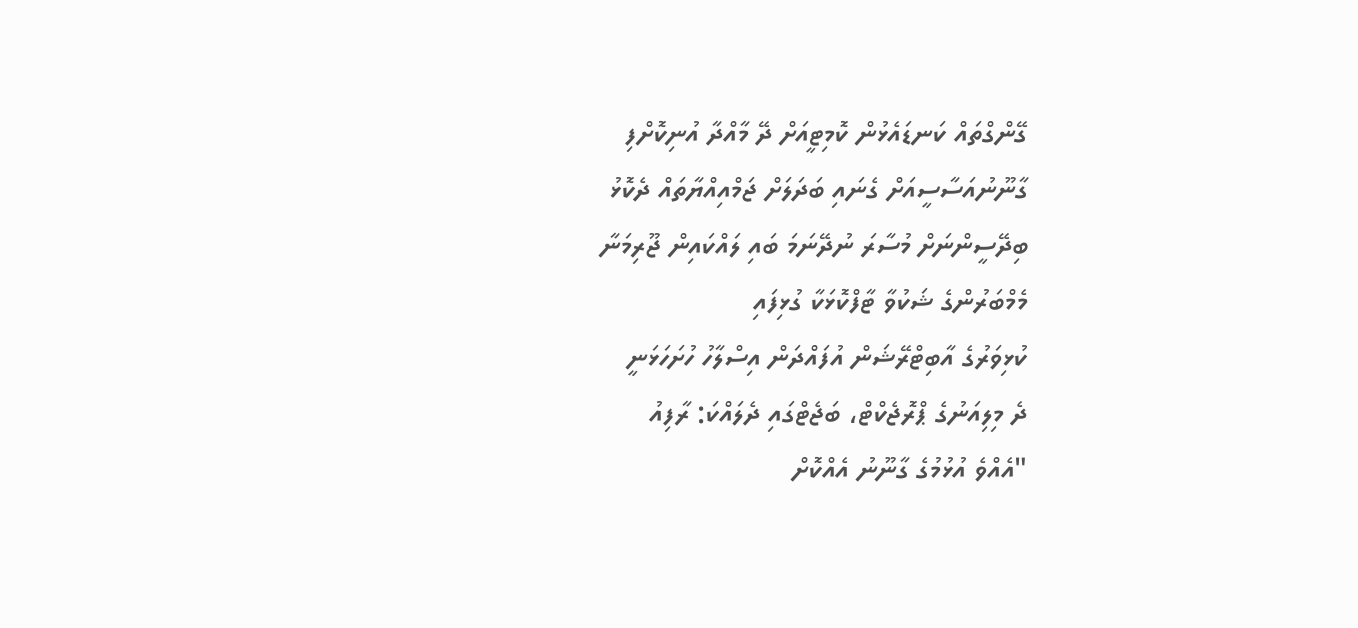ގޭންގްތައް ކަނޑައެޅުން ކޮމިޓީއަށް ދޭ މާއްދާ އުނިކޮށްފި
ގާނޫނުއަސާސީއަށް ގެނައި ބަދަލަށް ޖަމްއިއްޔާތައް ދެކޮޅު
ބިދޭސީންނަށް މުސާރަ ނުދޭނަމަ ބައި ލައްކައިން ޖޫރިމަނާ
މެމްބަރުންގެ ޝަކުވާ ޓާފްކޮޅަކާ ގުޅިފައި
ކުޅިވަރުގެ އާބިޓްރޭޝަން އުފައްދަން އިސްލާހު ހުށަހަޅަނީ
ދެ މިލިއަނުގެ ޕްރޮޖެކްޓް، ބަޖެޓްގައި ދެލައްކަ: ރާފިއު
"އެއްވެ އުޅުމުގެ ގާނޫނު އެއްކޮށް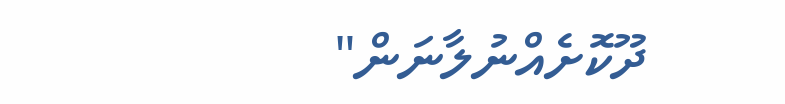ދޫކޮށެއްނުލާނަން"